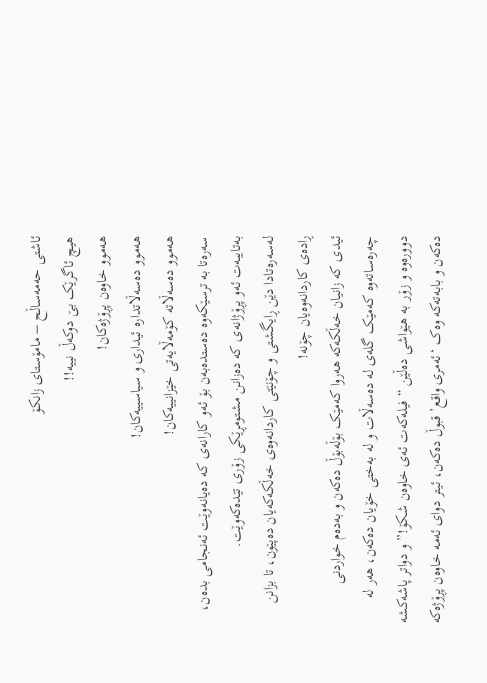ئاشتی حەمەساڵح – مامۆستای زانکۆ
هیچ ئاگرێک بێ دوکەڵ نییە!!
هەموو خاوەن پڕۆژەکان!
هەموو دەسەڵاتدارە ئیداری و سیاسییەکان!
هەموو دەسەڵاتە کۆمەڵایەتی خێزانییەکان!
سەرەتا بە ترسێکەوە دەستدەبەن بۆ ئەو کارانەی کە دەیانەوێت ئەنجامی بدەن، بەتایبەت ئەو پڕۆژانەی کە دەزانن مشتومڕێکی زۆری تێدەکەوێت.
لەسەرەتادا دێن ڕایگشتی و چۆنێتی کاردانەوەی خەڵکەکەیان دەپێون، تا بزانن ڕادەی کاردانەوەیان چۆنە!
ئیدی کە زانیان خەڵکەکە هەروا کەمێک بۆڵەبۆڵ دەکەن و بەدەم خواردنی چەرەساتەوە کەمێک گلەی لە دەسەڵات و لە بەختی خۆیان دەکەن، هەر لە دوورەوە و زۆر بە هێواشی دەڵێن “فیلەکەت ئەی خاوەن شکۆ!” و دواتر پاشەکشە دەکەن و بابەتەکە وەک ‘ئەمری واقع’ قبوڵ دەکەن، ئیتر دوای ئەمە خاوەن پڕۆژەکە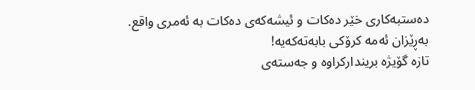دەستبەکاری خێر دەکات و ئیشەکەی دەکات بە ئەمری واقع.
بەڕێزان ئەمە کرۆکی بابەتەکەیە!
تازە گۆیژە بریندارکراوە و جەستەی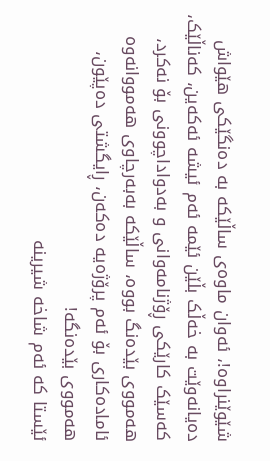شێوێنراوە!، ئەوان ماوەی ساڵێکە بە دەنگێکی هێواش دەیانەوێت بە خەڵک بڵێن ئێمە ئەم ئیشە ئەکەین، کەناڵێک، کەسێک کارێکی ڕۆژنامەوانی و بەدواداچوونی بۆ نەکرد، هەمووی بێدەنگ بووە، ساڵێکە بەبەرچاوی هەمووانەوە ئامادەکاری بۆ ئەم پرۆژەیە دەکەن، ڕایگشتی دەپێون، هەمووی بێدەنگە!
ئێستا کە ئەم شاخە شیرینە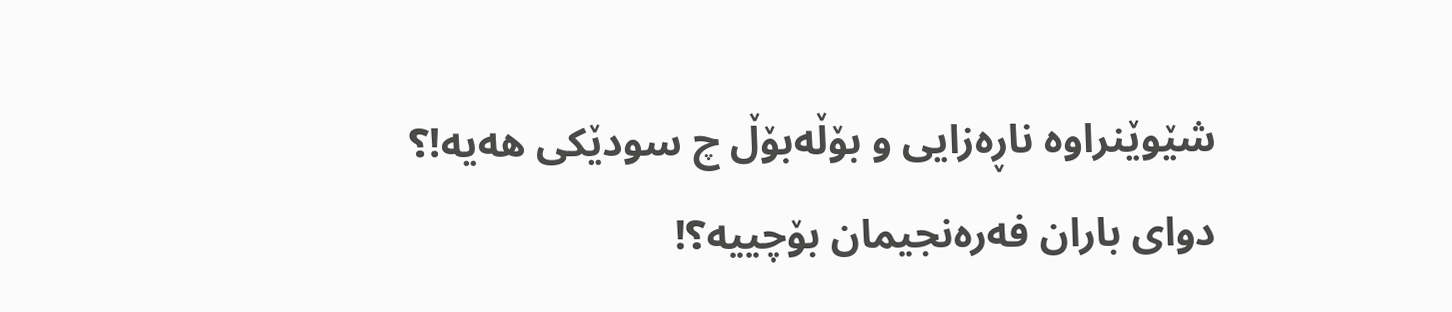شێوێنراوە ناڕەزایی و بۆڵەبۆڵ چ سودێکی هەیە!؟
دوای باران فەرەنجیمان بۆچییە؟!